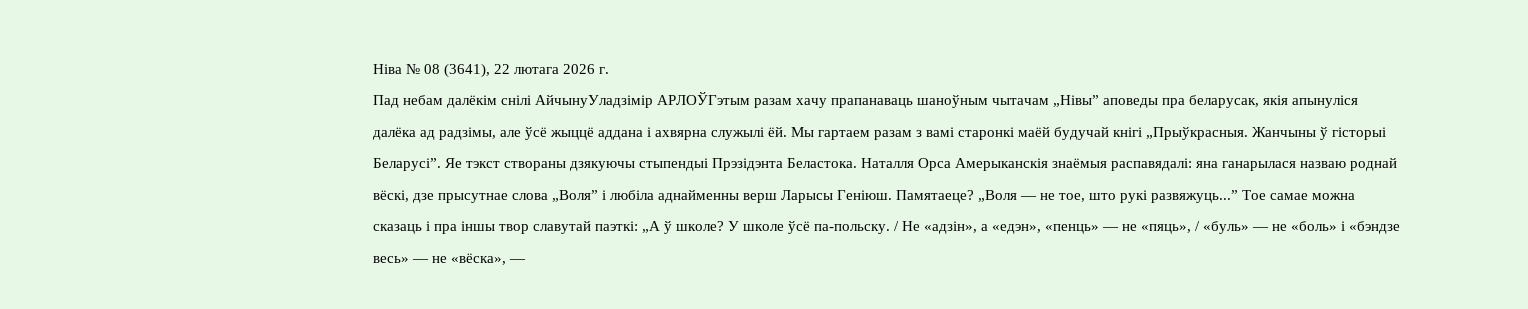Ніва № 08 (3641), 22 лютага 2026 г.
Пад небам далёкім снілі АйчынуУладзімір АРЛОЎГэтым разам хачу прапанаваць шаноўным чытачам „Нівы” аповеды пра беларусак, якія апынуліся далёка ад радзімы, але ўсё жыццё аддана і ахвярна служылі ёй. Мы гартаем разам з вамі старонкі маёй будучай кнігі „Прыўкрасныя. Жанчыны ў гісторыі Беларусі”. Яе тэкст створаны дзякуючы стыпендыі Прэзідэнта Беластока. Наталля Орса Амерыканскія знаёмыя распавядалі: яна ганарылася назваю роднай вёскі, дзе прысутнае слова „Воля” і любіла аднайменны верш Ларысы Геніюш. Памятаеце? „Воля — не тое, што рукі развяжуць...” Тое самае можна сказаць і пра іншы твор славутай паэткі: „А ў школе? У школе ўсё па-польску. / Не «адзін», а «едэн», «пенць» — не «пяць», / «буль» — не «боль» і «бэндзе весь» — не «вёска», —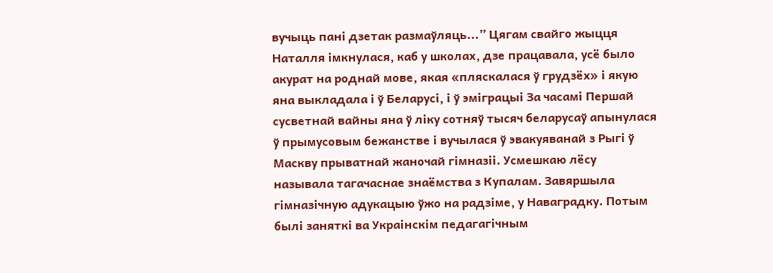вучыць пані дзетак размаўляць...” Цягам свайго жыцця Наталля імкнулася, каб у школах, дзе працавала, усё было акурат на роднай мове, якая «пляскалася ў грудзёх» і якую яна выкладала і ў Беларусі, і ў эміграцыі За часамі Першай сусветнай вайны яна ў ліку сотняў тысяч беларусаў апынулася ў прымусовым бежанстве і вучылася ў эвакуяванай з Рыгі ў Маскву прыватнай жаночай гімназіі. Усмешкаю лёсу называла тагачаснае знаёмства з Купалам. Завяршыла гімназічную адукацыю ўжо на радзіме, у Наваградку. Потым былі заняткі ва Украінскім педагагічным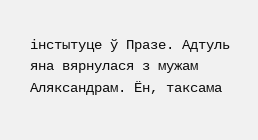інстытуце ў Празе. Адтуль яна вярнулася з мужам Аляксандрам. Ён, таксама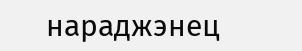нараджэнец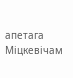апетага Міцкевічам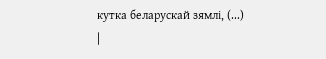кутка беларускай зямлі, (...) |